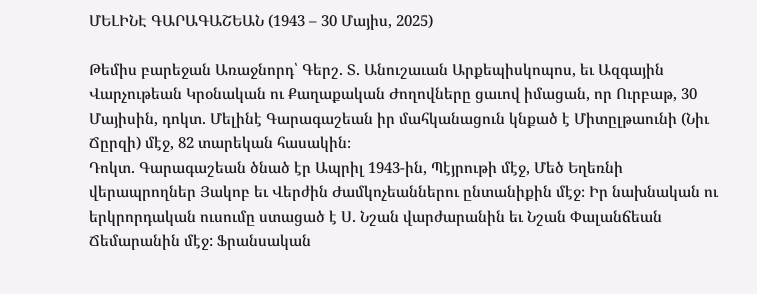ՄԵԼԻՆԷ ԳԱՐԱԳԱՇԵԱՆ (1943 – 30 Մայիս, 2025)

Թեմիս բարեջան Առաջնորդ՝ Գերշ. Տ. Անուշաւան Արքեպիսկոպոս, եւ Ազգային Վարչութեան Կրօնական ու Քաղաքական Ժողովները ցաւով իմացան, որ Ուրբաթ, 30 Մայիսին, դոկտ. Մելինէ Գարագաշեան իր մահկանացուն կնքած է Միտըլթաունի (Նիւ Ճըրզի) մէջ, 82 տարեկան հասակին։
Դոկտ. Գարագաշեան ծնած էր Ապրիլ 1943-ին, Պէյրութի մէջ, Մեծ Եղեռնի վերապրողներ Յակոբ եւ Վերժին Ժամկոչեաններու ընտանիքին մէջ։ Իր նախնական ու երկրորդական ուսումը ստացած է Ս. Նշան վարժարանին եւ Նշան Փալանճեան Ճեմարանին մէջ: Ֆրանսական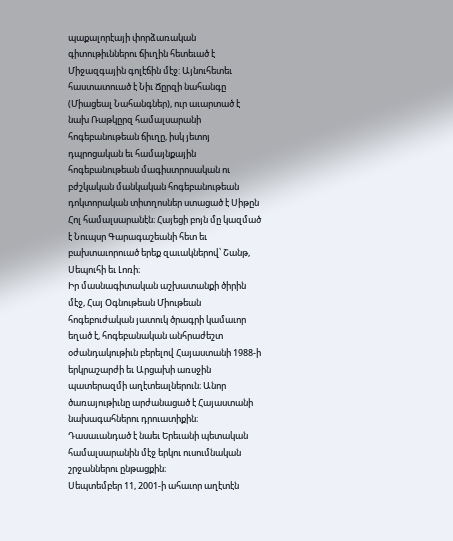պաքալորէայի փորձառական գիտութիւններու ճիւղին հետեւած է Միջազգային գոլէճին մէջ: Այնուհետեւ հաստատուած է Նիւ Ճըրզի նահանգը (Միացեալ Նահանգներ), ուր աւարտած է նախ Ռաթկըրզ համալսարանի հոգեբանութեան ճիւղը, իսկ յետոյ դպրոցական եւ համայնքային հոգեբանութեան մագիստրոսական ու բժշկական մանկական հոգեբանութեան դոկտորական տիտղոսներ ստացած է Սիթըն Հոլ համալսարանէն։ Հայեցի բոյն մը կազմած է Նուպսր Գարագաշեանի հետ եւ բախտաւորուած երեք զաւակներով՝ Շանթ, Սեպուհի եւ Լոռի։
Իր մասնագիտական աշխատանքի ծիրին մէջ, Հայ Օգնութեան Միութեան հոգեբուժական յատուկ ծրագրի կամաւոր եղած է, հոգեբանական անհրաժեշտ օժանդակութիւն բերելով Հայաստանի 1988-ի երկրաշարժի եւ Արցախի առսջին պատերազմի աղէտեալներուն։ Անոր ծառայութիւնը արժանացած է Հայաստանի նախագահներու դրուատիքին։ Դասաւանդած է նաեւ Երեւանի պետական համալսարանին մէջ երկու ուսումնական շրջաններու ընթացքին։
Սեպտեմբեր 11, 2001-ի ահաւոր աղէտէն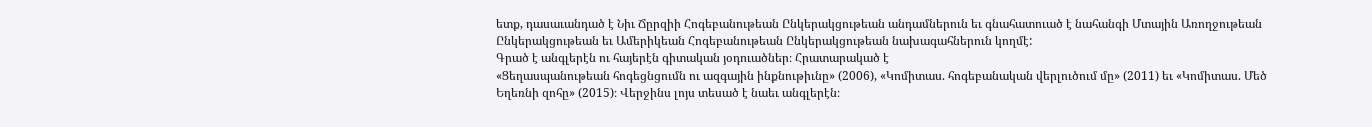ետք, դասաւանդած է Նիւ Ճըրզիի Հոգեբանութեան Ընկերակցութեան անդամներուն եւ գնահատուած է նահանգի Մտային Առողջութեան Ընկերակցութեան եւ Ամերիկեան Հոգեբանութեան Ընկերակցութեան նախագահներուն կողմէ:
Գրած է անգլերէն ու հայերէն գիտական յօդուածներ։ Հրատարակած է
«Ցեղասպանութեան հոգեցնցումն ու ազգային ինքնութիւնը» (2006), «Կոմիտաս. հոգեբանական վերլուծում մը» (2011) եւ «Կոմիտաս. Մեծ Եղեռնի զոհը» (2015)։ Վերջինս լոյս տեսած է նաեւ անգլերէն։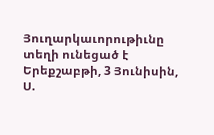Յուղարկաւորութիւնը տեղի ունեցած է Երեքշաբթի, 3 Յունիսին, Ս.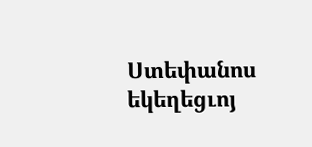Ստեփանոս եկեղեցւոյ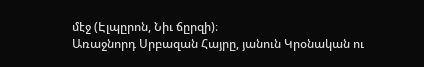մէջ (Էլպըրոն, Նիւ ճըրզի)։
Առաջնորդ Սրբազան Հայրը, յանուն Կրօնական ու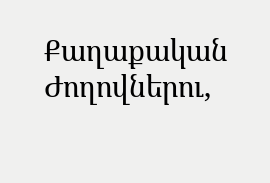Քաղաքական Ժողովներու,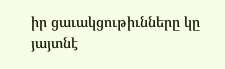իր ցաւակցութիւնները կը յայտնէ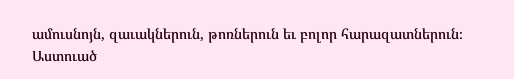ամուսնոյն, զաւակներուն, թոռներուն եւ բոլոր հարազատներուն։
Աստուած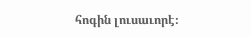հոգին լուսաւորէ։